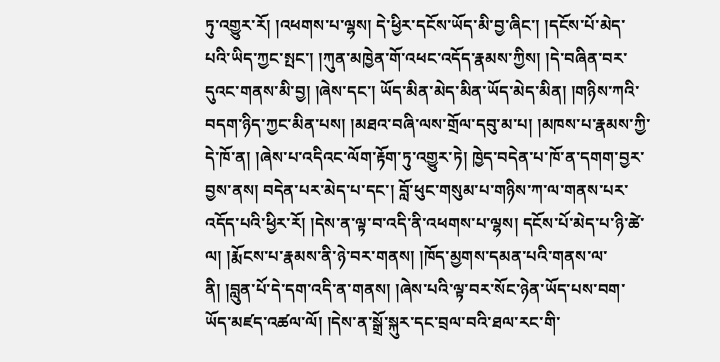ཏུ་འགྱུར་རོ། །འཕགས་པ་ལྷས། དེ་ཕྱིར་དངོས་ཡོད་མི་བྱ་ཞིང་། །དངོས་པོ་མེད་པའི་ཡིད་ཀྱང་སྤང་། །ཀུན་མཁྱེན་གོ་འཕང་འདོད་རྣམས་ཀྱིས། །དེ་བཞིན་བར་དུའང་གནས་མི་བྱ། །ཞེས་དང་། ཡོད་མིན་མེད་མིན་ཡོད་མེད་མིན། །གཉིས་ཀའི་བདག་ཉིད་ཀྱང་མིན་པས། །མཐའ་བཞི་ལས་གྲོལ་དབུ་མ་པ། །མཁས་པ་རྣམས་ཀྱི་དེ་ཁོ་ན། །ཞེས་པ་འདིའང་ལོག་རྟོག་ཏུ་འགྱུར་ཏེ། ཁྱེད་བདེན་པ་ཁོ་ན་དགག་བྱར་བྱས་ནས། བདེན་པར་མེད་པ་དང་། བློ་ཕུང་གསུམ་པ་གཉིས་ཀ་ལ་གནས་པར་འདོད་པའི་ཕྱིར་རོ། །དེས་ན་ལྟ་བ་འདི་ནི་འཕགས་པ་ལྷས། དངོས་པོ་མེད་པ་ཉི་ཚེ་ལ། །རྨོངས་པ་རྣམས་ནི་ཉེ་བར་གནས། །ཁོད་མྱགས་དམན་པའི་གནས་ལ་ནི། །བླུན་པོ་དེ་དག་འདི་ན་གནས། །ཞེས་པའི་ལྟ་བར་སོང་ཉེན་ཡོད་པས་བག་ཡོད་མཛད་འཚལ་ལོ། །དེས་ན་སྒྲོ་སྐུར་དང་བྲལ་བའི་ཐལ་རང་གི་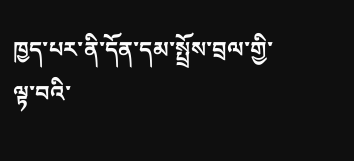ཁྱད་པར་ནི་དོན་དམ་སྤྲོས་བྲལ་གྱི་ལྟ་བའི་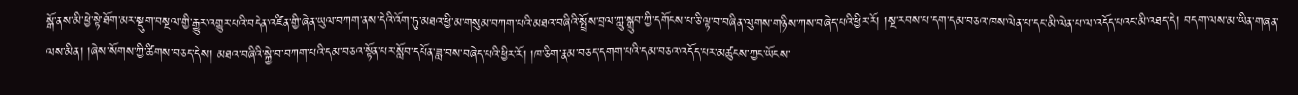སྒོ་ནས་མི་ཕྱེ་སྟེ་ཐོག་མར་སྡུག་བསྔལ་གྱི་རྒྱུར་འགྱུར་པའི་བདེན་འཛིན་གྱི་ཞེན་ཡུལ་བཀག་ནས་དེའི་འོག་ཏུ་མཐའ་ཕྱི་མ་གསུམ་བཀག་པའི་མཐའ་བཞིའི་སྤྲོས་བྲལ་ཀླུ་སྒྲུབ་ཀྱི་དགོངས་པ་ཅི་ལྟ་བ་བཞིན་ལུགས་གཉིས་ཀས་བཞེད་པའི་ཕྱིར་རོ། །སྔ་རབས་པ་དག་དམ་བཅའ་ཁས་ལེན་པ་དང་མི་ལེན་པ་ལ་འདོད་པའང་མི་འཐད་དེ། བདག་ལས་མ་ཡིན་གཞན་ལས་མིན། །ཞེས་སོགས་ཀྱི་ཚིགས་བཅད་དེས། མཐའ་བཞིའི་སྐྱེ་བ་བཀག་པའི་དམ་བཅའ་སྟོན་པར་སློབ་དཔོན་ཟླ་བས་བཞེད་པའི་ཕྱིར་རོ། །ཁ་ཅིག་རྣམ་བཅད་དགག་པའི་དམ་བཅའ་འདོད་པར་མཚུངས་ཀྱང་ཡོངས་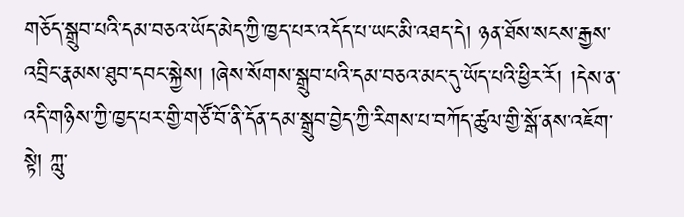གཅོད་སྒྲུབ་པའི་དམ་བཅའ་ཡོད་མེད་ཀྱི་ཁྱད་པར་འདོད་པ་ཡང་མི་འཐད་དེ། ཉན་ཐོས་སངས་རྒྱས་འབྲིང་རྣམས་ཐུབ་དབང་སྐྱེས། །ཞེས་སོགས་སྒྲུབ་པའི་དམ་བཅའ་མང་དུ་ཡོད་པའི་ཕྱིར་རོ། །དེས་ན་འདི་གཉིས་ཀྱི་ཁྱད་པར་གྱི་གཙོ་བོ་ནི་དོན་དམ་སྒྲུབ་བྱེད་ཀྱི་རིགས་པ་བཀོད་ཚུལ་གྱི་སྒོ་ནས་འཇོག་སྟེ། ཀླུ་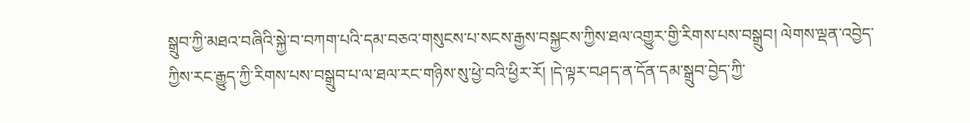སྒྲུབ་ཀྱི་མཐའ་བཞིའི་སྐྱེ་བ་བཀག་པའི་དམ་བཅའ་གསུངས་པ་སངས་རྒྱས་བསྐྱངས་ཀྱིས་ཐལ་འགྱུར་གྱི་རིགས་པས་བསྒྲུབ། ལེགས་ལྡན་འབྱེད་ཀྱིས་རང་རྒྱུད་ཀྱི་རིགས་པས་བསྒྲུབ་པ་ལ་ཐལ་རང་གཉིས་སུ་ཕྱེ་བའི་ཕྱིར་རོ། །དེ་ལྟར་བཤད་ན་དོན་དམ་སྒྲུབ་བྱེད་ཀྱི་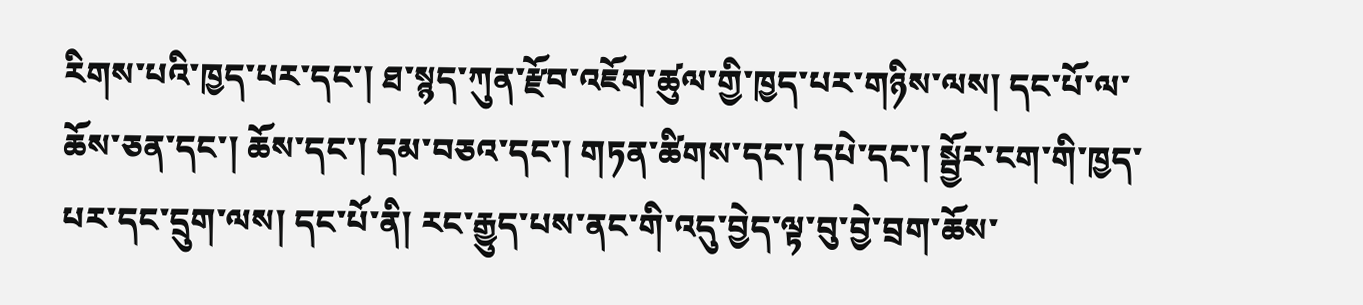རིགས་པའི་ཁྱད་པར་དང་། ཐ་སྙད་ཀུན་རྫོབ་འཇོག་ཚུལ་གྱི་ཁྱད་པར་གཉིས་ལས། དང་པོ་ལ་ཆོས་ཅན་དང་། ཆོས་དང་། དམ་བཅའ་དང་། གཏན་ཚིགས་དང་། དཔེ་དང་། སྦྱོར་ངག་གི་ཁྱད་པར་དང་དྲུག་ལས། དང་པོ་ནི། རང་རྒྱུད་པས་ནང་གི་འདུ་བྱེད་ལྟ་བུ་བྱེ་བྲག་ཆོས་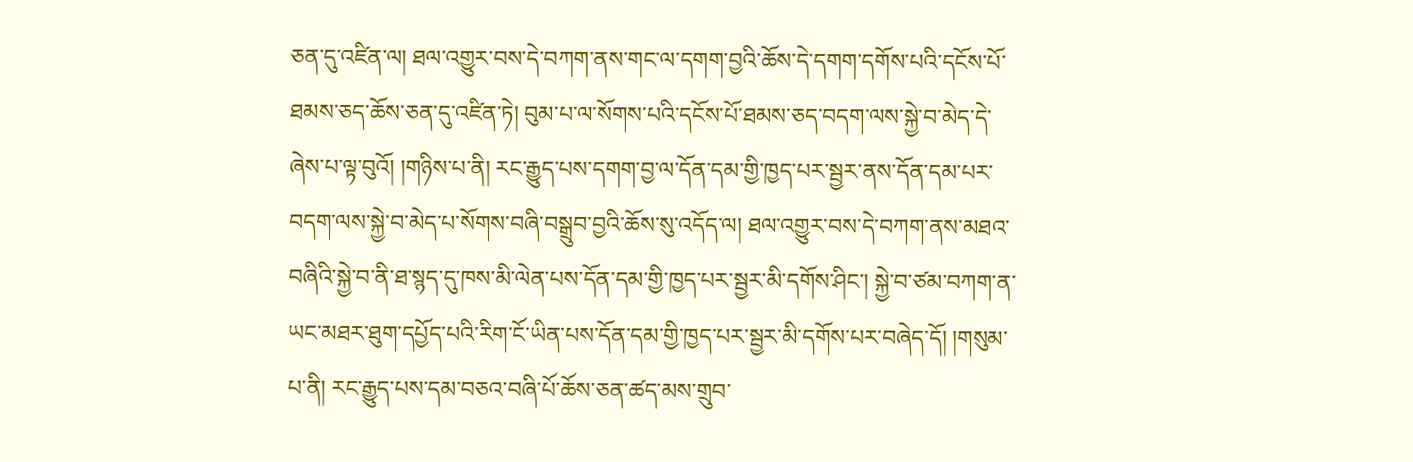ཅན་དུ་འཛིན་ལ། ཐལ་འགྱུར་བས་དེ་བཀག་ནས་གང་ལ་དགག་བྱའི་ཆོས་དེ་དགག་དགོས་པའི་དངོས་པོ་ཐམས་ཅད་ཆོས་ཅན་དུ་འཛིན་ཏེ། བུམ་པ་ལ་སོགས་པའི་དངོས་པོ་ཐམས་ཅད་བདག་ལས་སྐྱེ་བ་མེད་དེ་ཞེས་པ་ལྟ་བུའོ། །གཉིས་པ་ནི། རང་རྒྱུད་པས་དགག་བྱ་ལ་དོན་དམ་གྱི་ཁྱད་པར་སྦྱར་ནས་དོན་དམ་པར་བདག་ལས་སྐྱེ་བ་མེད་པ་སོགས་བཞི་བསྒྲུབ་བྱའི་ཆོས་སུ་འདོད་ལ། ཐལ་འགྱུར་བས་དེ་བཀག་ནས་མཐའ་བཞིའི་སྐྱེ་བ་ནི་ཐ་སྙད་དུ་ཁས་མི་ལེན་པས་དོན་དམ་གྱི་ཁྱད་པར་སྦྱར་མི་དགོས་ཤིང་། སྐྱེ་བ་ཙམ་བཀག་ན་ཡང་མཐར་ཐུག་དཔྱོད་པའི་རིག་ངོ་ཡིན་པས་དོན་དམ་གྱི་ཁྱད་པར་སྦྱར་མི་དགོས་པར་བཞེད་དོ། །གསུམ་པ་ནི། རང་རྒྱུད་པས་དམ་བཅའ་བཞི་པོ་ཆོས་ཅན་ཚད་མས་གྲུབ་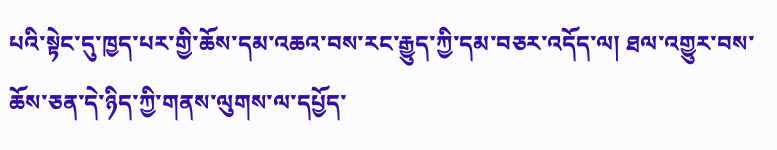པའི་སྟེང་དུ་ཁྱད་པར་གྱི་ཆོས་དམ་འཆའ་བས་རང་རྒྱུད་ཀྱི་དམ་བཅར་འདོད་ལ། ཐལ་འགྱུར་བས་ཆོས་ཅན་དེ་ཉིད་ཀྱི་གནས་ལུགས་ལ་དཔྱོད་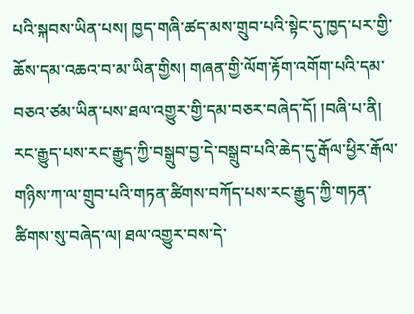པའི་སྐབས་ཡིན་པས། ཁྱད་གཞི་ཚད་མས་གྲུབ་པའི་སྟེང་དུ་ཁྱད་པར་གྱི་ཆོས་དམ་འཆའ་བ་མ་ཡིན་གྱིས། གཞན་གྱི་ལོག་རྟོག་འགོག་པའི་དམ་བཅའ་ཙམ་ཡིན་པས་ཐལ་འགྱུར་གྱི་དམ་བཅར་བཞེད་དོ། །བཞི་པ་ནི། རང་རྒྱུད་པས་རང་རྒྱུད་ཀྱི་བསྒྲུབ་བྱ་དེ་བསྒྲུབ་པའི་ཆེད་དུ་རྒོལ་ཕྱིར་རྒོལ་གཉིས་ཀ་ལ་གྲུབ་པའི་གཏན་ཚིགས་བཀོད་པས་རང་རྒྱུད་ཀྱི་གཏན་ཚིགས་སུ་བཞེད་ལ། ཐལ་འགྱུར་བས་དེ་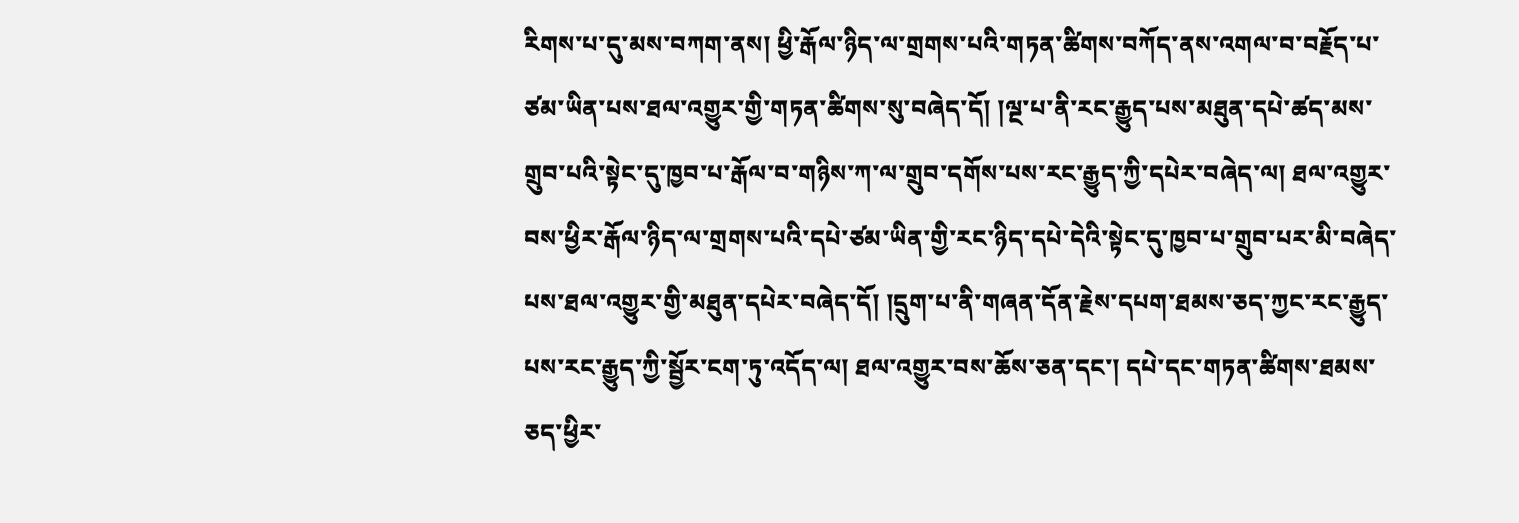རིགས་པ་དུ་མས་བཀག་ནས། ཕྱི་རྒོལ་ཉིད་ལ་གྲགས་པའི་གཏན་ཚིགས་བཀོད་ནས་འགལ་བ་བརྗོད་པ་ཙམ་ཡིན་པས་ཐལ་འགྱུར་གྱི་གཏན་ཚིགས་སུ་བཞེད་དོ། །ལྔ་པ་ནི་རང་རྒྱུད་པས་མཐུན་དཔེ་ཚད་མས་གྲུབ་པའི་སྟེང་དུ་ཁྱབ་པ་རྒོལ་བ་གཉིས་ཀ་ལ་གྲུབ་དགོས་པས་རང་རྒྱུད་ཀྱི་དཔེར་བཞེད་ལ། ཐལ་འགྱུར་བས་ཕྱིར་རྒོལ་ཉིད་ལ་གྲགས་པའི་དཔེ་ཙམ་ཡིན་གྱི་རང་ཉིད་དཔེ་དེའི་སྟེང་དུ་ཁྱབ་པ་གྲུབ་པར་མི་བཞེད་པས་ཐལ་འགྱུར་གྱི་མཐུན་དཔེར་བཞེད་དོ། །དྲུག་པ་ནི་གཞན་དོན་རྗེས་དཔག་ཐམས་ཅད་ཀྱང་རང་རྒྱུད་པས་རང་རྒྱུད་ཀྱི་སྦྱོར་ངག་ཏུ་འདོད་ལ། ཐལ་འགྱུར་བས་ཆོས་ཅན་དང་། དཔེ་དང་གཏན་ཚིགས་ཐམས་ཅད་ཕྱིར་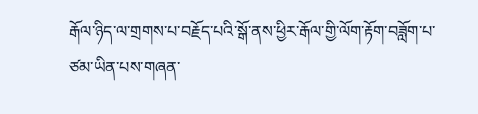རྒོལ་ཉིད་ལ་གྲགས་པ་བརྗོད་པའི་སྒོ་ནས་ཕྱིར་རྒོལ་གྱི་ལོག་རྟོག་བཟློག་པ་ཙམ་ཡིན་པས་གཞན་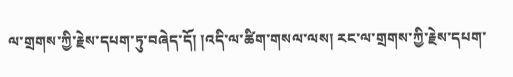ལ་གྲགས་ཀྱི་རྗེས་དཔག་ཏུ་བཞེད་དོ། །འདི་ལ་ཚིག་གསལ་ལས། རང་ལ་གྲགས་ཀྱི་རྗེས་དཔག་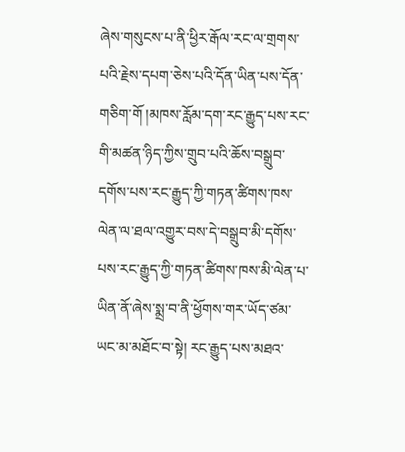ཞེས་གསུངས་པ་ནི་ཕྱིར་རྒོལ་རང་ལ་གྲགས་པའི་རྗེས་དཔག་ཅེས་པའི་དོན་ཡིན་པས་དོན་གཅིག་གོ །མཁས་རློམ་དག་རང་རྒྱུད་པས་རང་གི་མཚན་ཉིད་ཀྱིས་གྲུབ་པའི་ཆོས་བསྒྲུབ་དགོས་པས་རང་རྒྱུད་ཀྱི་གཏན་ཚིགས་ཁས་ལེན་ལ་ཐལ་འགྱུར་བས་དེ་བསྒྲུབ་མི་དགོས་པས་རང་རྒྱུད་ཀྱི་གཏན་ཚིགས་ཁས་མི་ལེན་པ་ཡིན་ནོ་ཞེས་སྨྲ་བ་ནི་ཕྱོགས་གར་ཡོད་ཙམ་ཡང་མ་མཐོང་བ་སྟེ། རང་རྒྱུད་པས་མཐའ་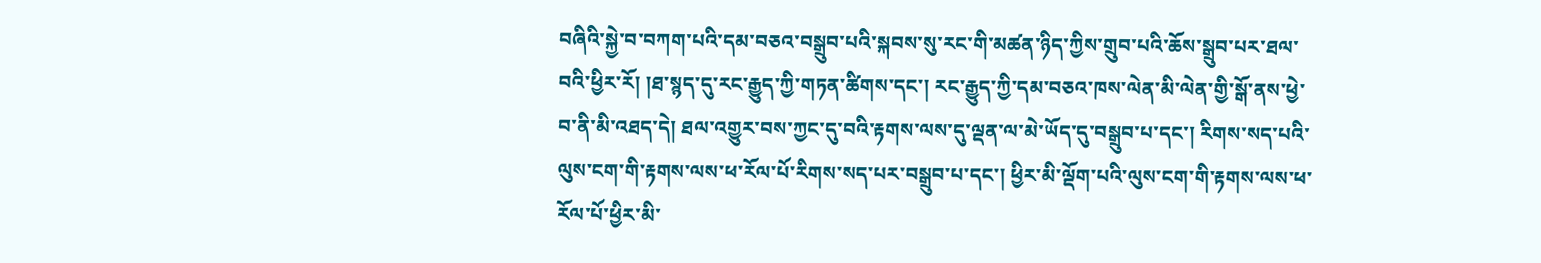བཞིའི་སྐྱེ་བ་བཀག་པའི་དམ་བཅའ་བསྒྲུབ་པའི་སྐབས་སུ་རང་གི་མཚན་ཉིད་ཀྱིས་གྲུབ་པའི་ཆོས་སྒྲུབ་པར་ཐལ་བའི་ཕྱིར་རོ། །ཐ་སྙད་དུ་རང་རྒྱུད་ཀྱི་གཏན་ཚིགས་དང་། རང་རྒྱུད་ཀྱི་དམ་བཅའ་ཁས་ལེན་མི་ལེན་གྱི་སྒོ་ནས་ཕྱེ་བ་ནི་མི་འཐད་དེ། ཐལ་འགྱུར་བས་ཀྱང་དུ་བའི་རྟགས་ལས་དུ་ལྡན་ལ་མེ་ཡོད་དུ་བསྒྲུབ་པ་དང་། རིགས་སད་པའི་ལུས་ངག་གི་རྟགས་ལས་ཕ་རོལ་པོ་རིགས་སད་པར་བསྒྲུབ་པ་དང་། ཕྱིར་མི་ལྡོག་པའི་ལུས་ངག་གི་རྟགས་ལས་ཕ་རོལ་པོ་ཕྱིར་མི་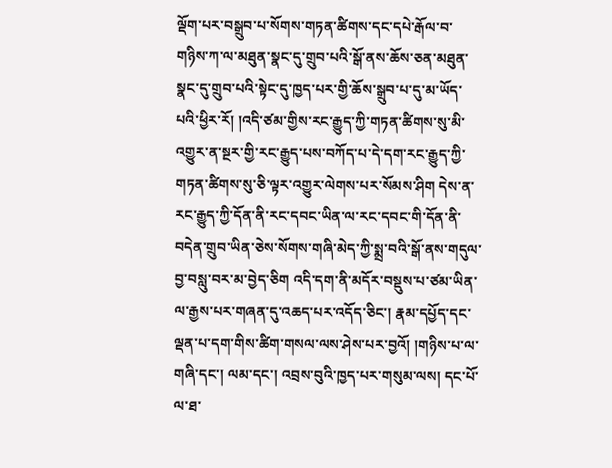ལྡོག་པར་བསྒྲུབ་པ་སོགས་གཏན་ཚིགས་དང་དཔེ་རྒོལ་བ་གཉིས་ཀ་ལ་མཐུན་སྣང་དུ་གྲུབ་པའི་སྒོ་ནས་ཆོས་ཅན་མཐུན་སྣང་དུ་གྲུབ་པའི་སྟེང་དུ་ཁྱད་པར་གྱི་ཆོས་སྒྲུབ་པ་དུ་མ་ཡོད་པའི་ཕྱིར་རོ། །འདི་ཙམ་གྱིས་རང་རྒྱུད་ཀྱི་གཏན་ཚིགས་སུ་མི་འགྱུར་ན་སྔར་གྱི་རང་རྒྱུད་པས་བཀོད་པ་དེ་དག་རང་རྒྱུད་ཀྱི་གཏན་ཚིགས་སུ་ཅི་ལྟར་འགྱུར་ལེགས་པར་སོམས་ཤིག དེས་ན་རང་རྒྱུད་ཀྱི་དོན་ནི་རང་དབང་ཡིན་ལ་རང་དབང་གི་དོན་ནི་བདེན་གྲུབ་ཡིན་ཅེས་སོགས་གཞི་མེད་ཀྱི་སྨྲ་བའི་སྒོ་ནས་གདུལ་བྱ་བསླུ་བར་མ་བྱེད་ཅིག འདི་དག་ནི་མདོར་བསྡུས་པ་ཙམ་ཡིན་ལ་རྒྱས་པར་གཞན་དུ་འཆད་པར་འདོད་ཅིང་། རྣམ་དཔྱོད་དང་ལྡན་པ་དག་གིས་ཚིག་གསལ་ལས་ཤེས་པར་བྱའོ། །གཉིས་པ་ལ་གཞི་དང་། ལམ་དང་། འབྲས་བུའི་ཁྱད་པར་གསུམ་ལས། དང་པོ་ལ་ཐ་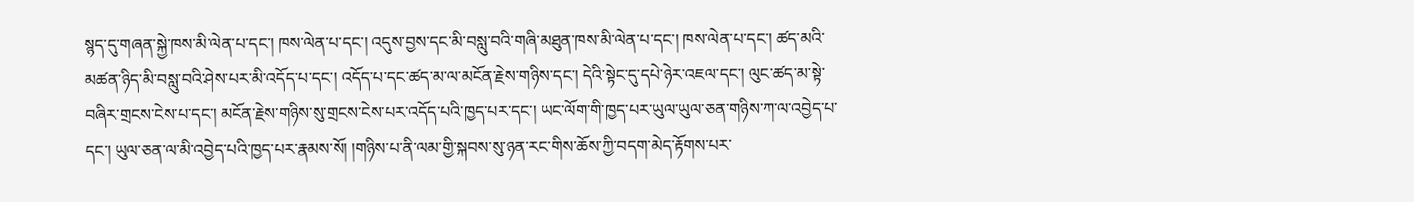སྙད་དུ་གཞན་སྐྱེ་ཁས་མི་ལེན་པ་དང་། ཁས་ལེན་པ་དང་། འདུས་བྱས་དང་མི་བསླུ་བའི་གཞི་མཐུན་ཁས་མི་ལེན་པ་དང་། ཁས་ལེན་པ་དང་། ཚད་མའི་མཚན་ཉིད་མི་བསླུ་བའི་ཤེས་པར་མི་འདོད་པ་དང་། འདོད་པ་དང་ཚད་མ་ལ་མངོན་རྗེས་གཉིས་དང་། དེའི་སྟེང་དུ་དཔེ་ཉེར་འཇལ་དང་། ལུང་ཚད་མ་སྟེ་བཞིར་གྲངས་ངེས་པ་དང་། མངོན་རྗེས་གཉིས་སུ་གྲངས་ངེས་པར་འདོད་པའི་ཁྱད་པར་དང་། ཡང་ལོག་གི་ཁྱད་པར་ཡུལ་ཡུལ་ཅན་གཉིས་ཀ་ལ་འབྱེད་པ་དང་། ཡུལ་ཅན་ལ་མི་འབྱེད་པའི་ཁྱད་པར་རྣམས་སོ། །གཉིས་པ་ནི་ལམ་གྱི་སྐབས་སུ་ཉན་རང་གིས་ཆོས་ཀྱི་བདག་མེད་རྟོགས་པར་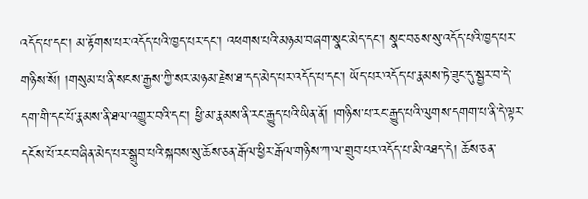འདོད་པ་དང་། མ་རྟོགས་པར་འདོད་པའི་ཁྱད་པར་དང་། འཕགས་པའི་མཉམ་བཞག་སྣང་མེད་དང་། སྣང་བཅས་སུ་འདོད་པའི་ཁྱད་པར་གཉིས་སོ། །གསུམ་པ་ནི་སངས་རྒྱས་ཀྱི་སར་མཉམ་རྗེས་ཐ་དད་མེད་པར་འདོད་པ་དང་། ཡོད་པར་འདོད་པ་རྣམས་ཏེ་ཟུང་དུ་སྦྱར་བ་དེ་དག་གི་དང་པོ་རྣམས་ནི་ཐལ་འགྱུར་བའི་དང་། ཕྱི་མ་རྣམས་ནི་རང་རྒྱུད་པའི་ཡིན་ནོ། །གཉིས་པ་རང་རྒྱུད་པའི་ལུགས་དགག་པ་ནི་དེ་ལྟར་དངོས་པོ་རང་བཞིན་མེད་པར་སྒྲུབ་པའི་སྐབས་སུ་ཆོས་ཅན་རྒོལ་ཕྱིར་རྒོལ་གཉིས་ཀ་ལ་གྲུབ་པར་འདོད་པ་མི་འཐད་དེ། ཆོས་ཅན་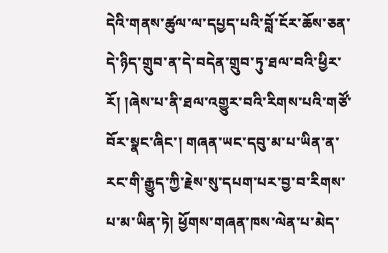དེའི་གནས་ཚུལ་ལ་དཔྱད་པའི་བློ་ངོར་ཆོས་ཅན་དེ་ཉིད་གྲུབ་ན་དེ་བདེན་གྲུབ་ཏུ་ཐལ་བའི་ཕྱིར་རོ། །ཞེས་པ་ནི་ཐལ་འགྱུར་བའི་རིགས་པའི་གཙོ་བོར་སྣང་ཞིང་། གཞན་ཡང་དབུ་མ་པ་ཡིན་ན་རང་གི་རྒྱུད་ཀྱི་རྗེས་སུ་དཔག་པར་བྱ་བ་རིགས་པ་མ་ཡིན་ཏེ། ཕྱོགས་གཞན་ཁས་ལེན་པ་མེད་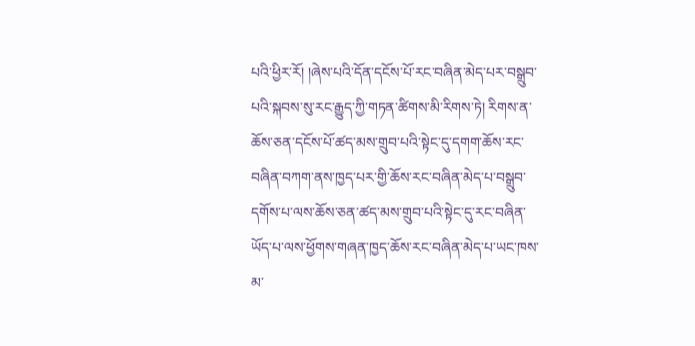པའི་ཕྱིར་རོ། །ཞེས་པའི་དོན་དངོས་པོ་རང་བཞིན་མེད་པར་བསྒྲུབ་པའི་སྐབས་སུ་རང་རྒྱུད་ཀྱི་གཏན་ཚིགས་མི་རིགས་ཏེ། རིགས་ན་ཆོས་ཅན་དངོས་པོ་ཚད་མས་གྲུབ་པའི་སྟེང་དུ་དགག་ཆོས་རང་བཞིན་བཀག་ནས་ཁྱད་པར་གྱི་ཆོས་རང་བཞིན་མེད་པ་བསྒྲུབ་དགོས་པ་ལས་ཆོས་ཅན་ཚད་མས་གྲུབ་པའི་སྟེང་དུ་རང་བཞིན་ཡོད་པ་ལས་ཕྱོགས་གཞན་ཁྱད་ཆོས་རང་བཞིན་མེད་པ་ཡང་ཁས་མ་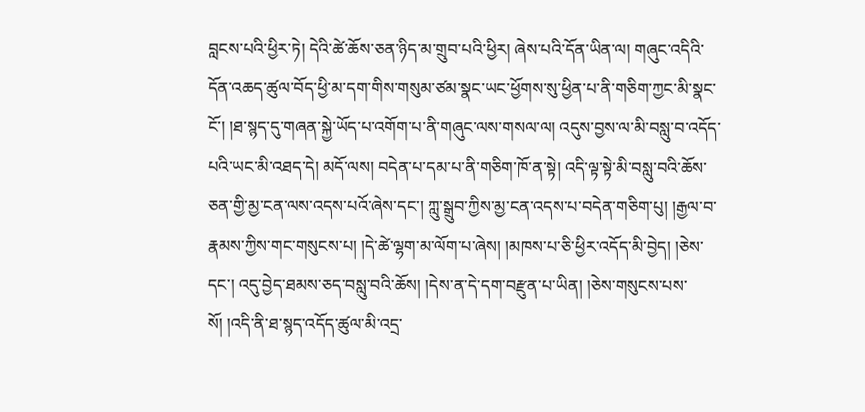བླངས་པའི་ཕྱིར་ཏེ། དེའི་ཚེ་ཆོས་ཅན་ཉིད་མ་གྲུབ་པའི་ཕྱིར། ཞེས་པའི་དོན་ཡིན་ལ། གཞུང་འདིའི་དོན་འཆད་ཚུལ་བོད་ཕྱི་མ་དག་གིས་གསུམ་ཙམ་སྣང་ཡང་ཕྱོགས་སུ་ཕྱིན་པ་ནི་གཅིག་ཀྱང་མི་སྣང་ངོ་། །ཐ་སྙད་དུ་གཞན་སྐྱེ་ཡོད་པ་འགོག་པ་ནི་གཞུང་ལས་གསལ་ལ། འདུས་བྱས་ལ་མི་བསླུ་བ་འདོད་པའི་ཡང་མི་འཐད་དེ། མདོ་ལས། བདེན་པ་དམ་པ་ནི་གཅིག་ཁོ་ན་སྟེ། འདི་ལྟ་སྟེ་མི་བསླུ་བའི་ཆོས་ཅན་གྱི་མྱ་ངན་ལས་འདས་པའོ་ཞེས་དང་། ཀླུ་སྒྲུབ་ཀྱིས་མྱ་ངན་འདས་པ་བདེན་གཅིག་པུ། །རྒྱལ་བ་རྣམས་ཀྱིས་གང་གསུངས་པ། །དེ་ཚེ་ལྷག་མ་ལོག་པ་ཞེས། །མཁས་པ་ཅི་ཕྱིར་འདོད་མི་བྱེད། །ཅེས་དང་། འདུ་བྱེད་ཐམས་ཅད་བསླུ་བའི་ཆོས། །དེས་ན་དེ་དག་བརྫུན་པ་ཡིན། །ཅེས་གསུངས་པས་སོ། །འདི་ནི་ཐ་སྙད་འདོད་ཚུལ་མི་འདྲ་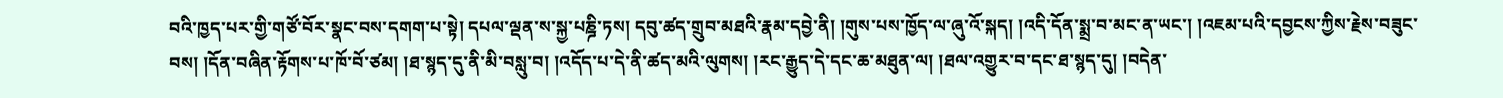བའི་ཁྱད་པར་གྱི་གཙོ་བོར་སྣང་བས་དགག་པ་སྟེ། དཔལ་ལྡན་ས་སྐྱ་པཎྜི་ཏས། དབུ་ཚད་གྲུབ་མཐའི་རྣམ་དབྱེ་ནི། །གུས་པས་ཁྱོད་ལ་ཞུ་འོ་སྐད། །འདི་དོན་སྨྲ་བ་མང་ན་ཡང་། །འཇམ་པའི་དབྱངས་ཀྱིས་རྗེས་བཟུང་བས། །དོན་བཞིན་རྟོགས་པ་ཁོ་བོ་ཙམ། །ཐ་སྙད་དུ་ནི་མི་བསླུ་བ། །འདོད་པ་དེ་ནི་ཚད་མའི་ལུགས། །རང་རྒྱུད་དེ་དང་ཆ་མཐུན་ལ། །ཐལ་འགྱུར་བ་དང་ཐ་སྙད་དུ། །བདེན་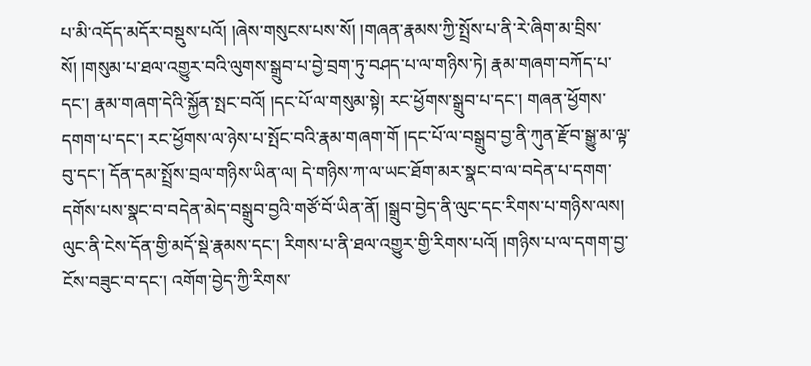པ་མི་འདོད་མདོར་བསྡུས་པའོ། །ཞེས་གསུངས་པས་སོ། །གཞན་རྣམས་ཀྱི་སྤྲོས་པ་ནི་རེ་ཞིག་མ་བྲིས་སོ། །གསུམ་པ་ཐལ་འགྱུར་བའི་ལུགས་སྒྲུབ་པ་བྱེ་བྲག་ཏུ་བཤད་པ་ལ་གཉིས་ཏེ། རྣམ་གཞག་བཀོད་པ་དང་། རྣམ་གཞག་དེའི་སྐྱོན་སྤང་བའོ། །དང་པོ་ལ་གསུམ་སྟེ། རང་ཕྱོགས་སྒྲུབ་པ་དང་། གཞན་ཕྱོགས་དགག་པ་དང་། རང་ཕྱོགས་ལ་ཉེས་པ་སྤོང་བའི་རྣམ་གཞག་གོ །དང་པོ་ལ་བསྒྲུབ་བྱ་ནི་ཀུན་རྫོབ་སྒྱུ་མ་ལྟ་བུ་དང་། དོན་དམ་སྤྲོས་བྲལ་གཉིས་ཡིན་ལ། དེ་གཉིས་ཀ་ལ་ཡང་ཐོག་མར་སྣང་བ་ལ་བདེན་པ་དགག་དགོས་པས་སྣང་བ་བདེན་མེད་བསྒྲུབ་བྱའི་གཙོ་བོ་ཡིན་ནོ། །སྒྲུབ་བྱེད་ནི་ལུང་དང་རིགས་པ་གཉིས་ལས། ལུང་ནི་ངེས་དོན་གྱི་མདོ་སྡེ་རྣམས་དང་། རིགས་པ་ནི་ཐལ་འགྱུར་གྱི་རིགས་པའོ། །གཉིས་པ་ལ་དགག་བྱ་ངོས་བཟུང་བ་དང་། འགོག་བྱེད་ཀྱི་རིགས་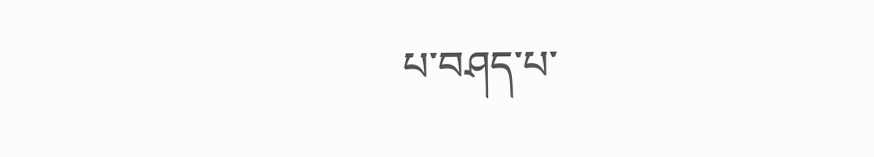པ་བཤད་པ་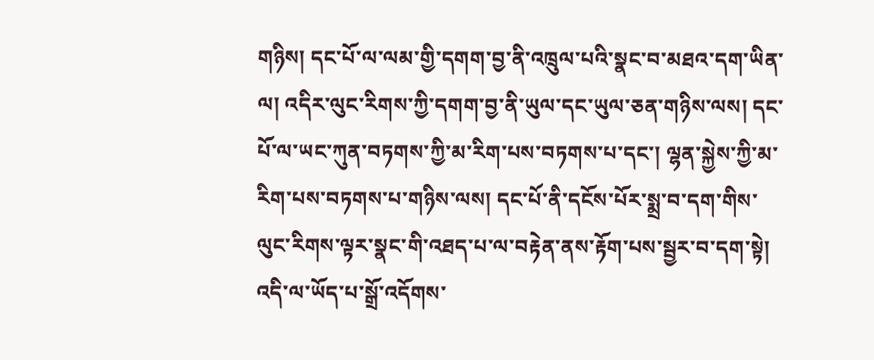གཉིས། དང་པོ་ལ་ལམ་གྱི་དགག་བྱ་ནི་འཁྲུལ་པའི་སྣང་བ་མཐའ་དག་ཡིན་ལ། འདིར་ལུང་རིགས་ཀྱི་དགག་བྱ་ནི་ཡུལ་དང་ཡུལ་ཅན་གཉིས་ལས། དང་པོ་ལ་ཡང་ཀུན་བཏགས་ཀྱི་མ་རིག་པས་བཏགས་པ་དང་། ལྷན་སྐྱེས་ཀྱི་མ་རིག་པས་བཏགས་པ་གཉིས་ལས། དང་པོ་ནི་དངོས་པོར་སྨྲ་བ་དག་གིས་ལུང་རིགས་ལྟར་སྣང་གི་འཐད་པ་ལ་བརྟེན་ནས་རྟོག་པས་སྦྱར་བ་དག་སྟེ། འདི་ལ་ཡོད་པ་སྒྲོ་འདོགས་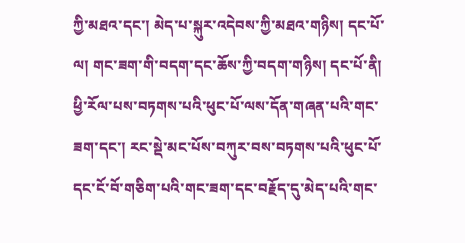ཀྱི་མཐའ་དང་། མེད་པ་སྐུར་འདེབས་ཀྱི་མཐའ་གཉིས། དང་པོ་ལ། གང་ཟག་གི་བདག་དང་ཆོས་ཀྱི་བདག་གཉིས། དང་པོ་ནི། ཕྱི་རོལ་པས་བཏགས་པའི་ཕུང་པོ་ལས་དོན་གཞན་པའི་གང་ཟག་དང་། རང་སྡེ་མང་པོས་བཀུར་བས་བཏགས་པའི་ཕུང་པོ་དང་ངོ་བོ་གཅིག་པའི་གང་ཟག་དང་བརྗོད་དུ་མེད་པའི་གང་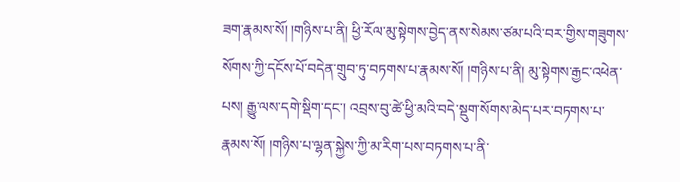ཟག་རྣམས་སོ། །གཉིས་པ་ནི། ཕྱི་རོལ་མུ་སྟེགས་བྱེད་ནས་སེམས་ཙམ་པའི་བར་གྱིས་གཟུགས་སོགས་ཀྱི་དངོས་པོ་བདེན་གྲུབ་ཏུ་བཏགས་པ་རྣམས་སོ། །གཉིས་པ་ནི། མུ་སྟེགས་རྒྱང་འཕེན་པས། རྒྱུ་ལས་དགེ་སྡིག་དང་། འབྲས་བུ་ཚེ་ཕྱི་མའི་བདེ་སྡུག་སོགས་མེད་པར་བཏགས་པ་རྣམས་སོ། །གཉིས་པ་ལྷན་སྐྱེས་ཀྱི་མ་རིག་པས་བཏགས་པ་ནི་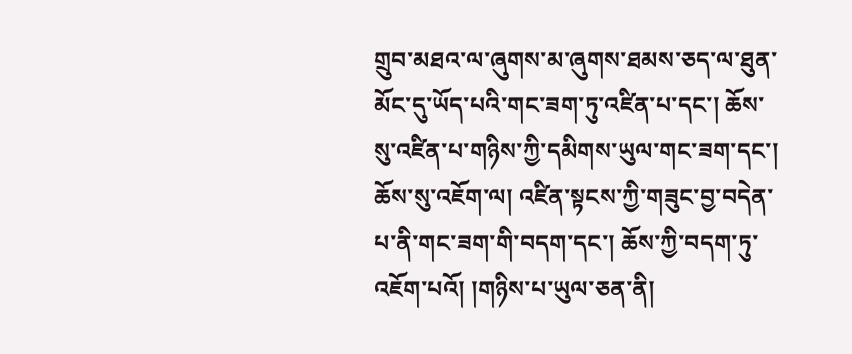གྲུབ་མཐའ་ལ་ཞུགས་མ་ཞུགས་ཐམས་ཅད་ལ་ཐུན་མོང་དུ་ཡོད་པའི་གང་ཟག་ཏུ་འཛིན་པ་དང་། ཆོས་སུ་འཛིན་པ་གཉིས་ཀྱི་དམིགས་ཡུལ་གང་ཟག་དང་། ཆོས་སུ་འཇོག་ལ། འཛིན་སྟངས་ཀྱི་གཟུང་བྱ་བདེན་པ་ནི་གང་ཟག་གི་བདག་དང་། ཆོས་ཀྱི་བདག་ཏུ་འཇོག་པའོ། །གཉིས་པ་ཡུལ་ཅན་ནི།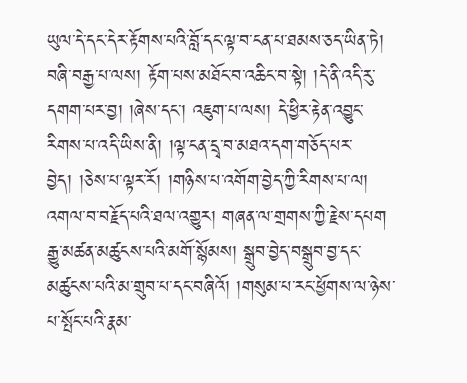ཡུལ་དེ་དང་དེར་རྟོགས་པའི་བློ་དང་ལྟ་བ་ངན་པ་ཐམས་ཅད་ཡིན་ཏེ། བཞི་བརྒྱ་པ་ལས། རྟོག་པས་མཐོང་བ་འཆིང་བ་སྟེ། །དེ་ནི་འདི་རུ་དགག་པར་བྱ། །ཞེས་དང་། འཇུག་པ་ལས། དེ་ཕྱིར་རྟེན་འབྱུང་རིགས་པ་འདི་ཡིས་ནི། །ལྟ་ངན་དྲྭ་བ་མཐའ་དག་གཅོད་པར་བྱེད། །ཅེས་པ་ལྟར་རོ། །གཉིས་པ་འགོག་བྱེད་ཀྱི་རིགས་པ་ལ། འགལ་བ་བརྗོད་པའི་ཐལ་འགྱུར། གཞན་ལ་གྲགས་ཀྱི་རྗེས་དཔག རྒྱུ་མཚན་མཚུངས་པའི་མགོ་སྙོམས། སྒྲུབ་བྱེད་བསྒྲུབ་བྱ་དང་མཚུངས་པའི་མ་གྲུབ་པ་དང་བཞིའོ། །གསུམ་པ་རང་ཕྱོགས་ལ་ཉེས་པ་སྤོང་པའི་རྣམ་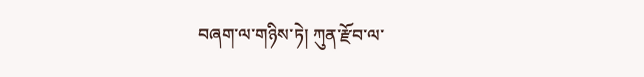བཞག་ལ་གཉིས་ཏེ། ཀུན་རྫོབ་ལ་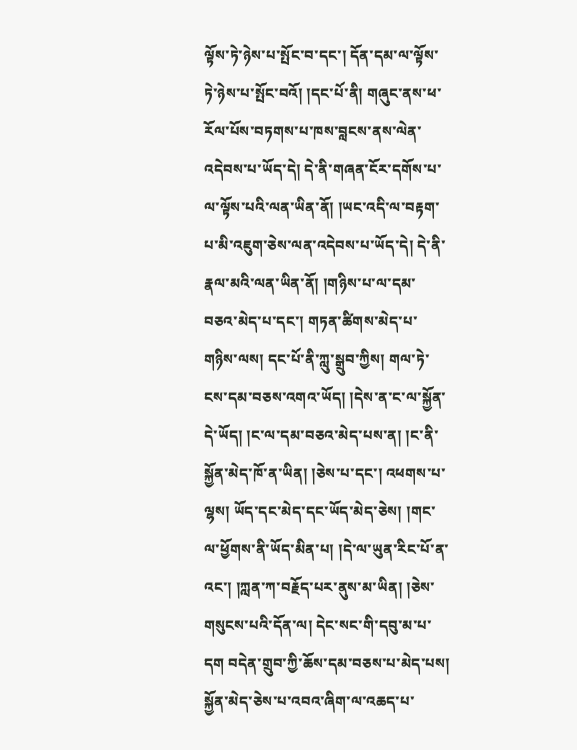ལྟོས་ཏེ་ཉེས་པ་སྤོང་བ་དང་། དོན་དམ་ལ་ལྟོས་ཏེ་ཉེས་པ་སྤོང་བའོ། །དང་པོ་ནི། གཞུང་ནས་ཕ་རོལ་པོས་བཏགས་པ་ཁས་བླངས་ནས་ལེན་འདེབས་པ་ཡོད་དེ། དེ་ནི་གཞན་ངོར་དགོས་པ་ལ་ལྟོས་པའི་ལན་ཡིན་ནོ། །ཡང་འདི་ལ་བརྟག་པ་མི་འཇུག་ཅེས་ལན་འདེབས་པ་ཡོད་དེ། དེ་ནི་རྣལ་མའི་ལན་ཡིན་ནོ། །གཉིས་པ་ལ་དམ་བཅའ་མེད་པ་དང་། གཏན་ཚིགས་མེད་པ་གཉིས་ལས། དང་པོ་ནི་ཀླུ་སྒྲུབ་ཀྱིས། གལ་ཏེ་ངས་དམ་བཅས་འགའ་ཡོད། །དེས་ན་ང་ལ་སྐྱོན་དེ་ཡོད། །ང་ལ་དམ་བཅའ་མེད་པས་ན། །ང་ནི་སྐྱོན་མེད་ཁོ་ན་ཡིན། །ཅེས་པ་དང་། འཕགས་པ་ལྷས། ཡོད་དང་མེད་དང་ཡོད་མེད་ཅེས། །གང་ལ་ཕྱོགས་ནི་ཡོད་མིན་པ། །དེ་ལ་ཡུན་རིང་པོ་ན་འང་། །ཀླན་ཀ་བརྗོད་པར་ནུས་མ་ཡིན། །ཅེས་གསུངས་པའི་དོན་ལ། དེང་སང་གི་དབུ་མ་པ་དག བདེན་གྲུབ་ཀྱི་ཆོས་དམ་བཅས་པ་མེད་པས། སྐྱོན་མེད་ཅེས་པ་འབའ་ཞིག་ལ་འཆད་པ་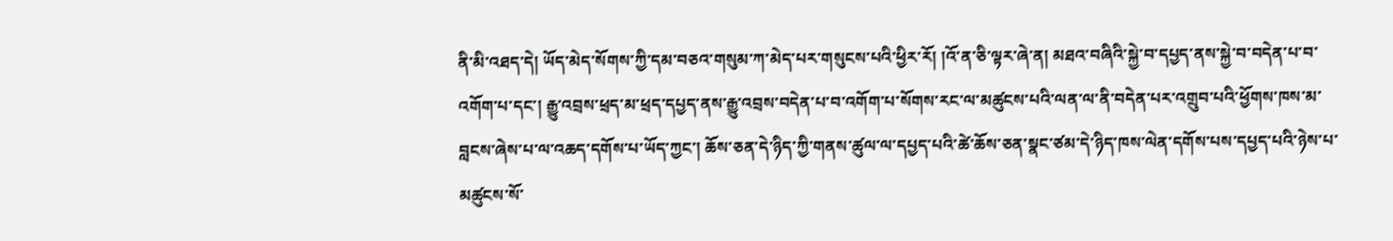ནི་མི་འཐད་དེ། ཡོད་མེད་སོགས་ཀྱི་དམ་བཅའ་གསུམ་ཀ་མེད་པར་གསུངས་པའི་ཕྱིར་རོ། །འོ་ན་ཅི་ལྟར་ཞེ་ན། མཐའ་བཞིའི་སྐྱེ་བ་དཔྱད་ནས་སྐྱེ་བ་བདེན་པ་བ་འགོག་པ་དང་། རྒྱུ་འབྲས་ཕྲད་མ་ཕྲད་དཔྱད་ནས་རྒྱུ་འབྲས་བདེན་པ་བ་འགོག་པ་སོགས་རང་ལ་མཚུངས་པའི་ལན་ལ་ནི་བདེན་པར་འགྲུབ་པའི་ཕྱོགས་ཁས་མ་བླངས་ཞེས་པ་ལ་འཆད་དགོས་པ་ཡོད་ཀྱང་། ཆོས་ཅན་དེ་ཉིད་ཀྱི་གནས་ཚུལ་ལ་དཔྱད་པའི་ཚེ་ཆོས་ཅན་སྣང་ཙམ་དེ་ཉིད་ཁས་ལེན་དགོས་པས་དཔྱད་པའི་ཉེས་པ་མཚུངས་སོ་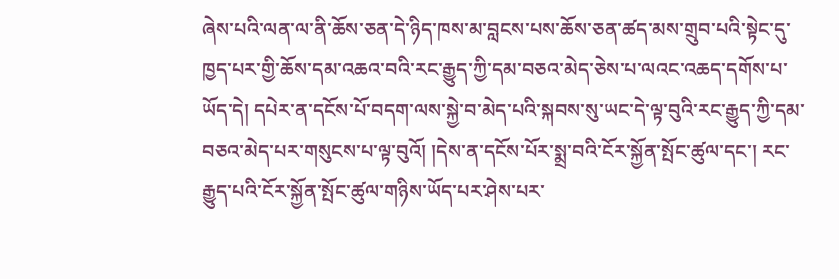ཞེས་པའི་ལན་ལ་ནི་ཆོས་ཅན་དེ་ཉིད་ཁས་མ་བླངས་པས་ཆོས་ཅན་ཚད་མས་གྲུབ་པའི་སྟེང་དུ་ཁྱད་པར་གྱི་ཆོས་དམ་འཆའ་བའི་རང་རྒྱུད་ཀྱི་དམ་བཅའ་མེད་ཅེས་པ་ལའང་འཆད་དགོས་པ་ཡོད་དེ། དཔེར་ན་དངོས་པོ་བདག་ལས་སྐྱེ་བ་མེད་པའི་སྐབས་སུ་ཡང་དེ་ལྟ་བུའི་རང་རྒྱུད་ཀྱི་དམ་བཅའ་མེད་པར་གསུངས་པ་ལྟ་བུའོ། །དེས་ན་དངོས་པོར་སྨྲ་བའི་ངོར་སྐྱོན་སྤོང་ཚུལ་དང་། རང་རྒྱུད་པའི་ངོར་སྐྱོན་སྤོང་ཚུལ་གཉིས་ཡོད་པར་ཤེས་པར་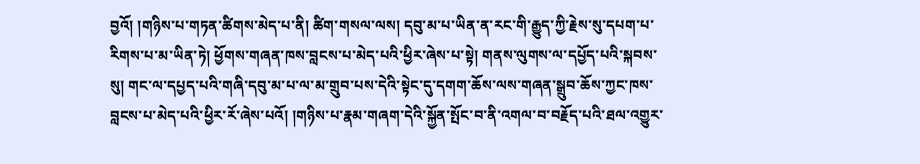བྱའོ། །གཉིས་པ་གཏན་ཚིགས་མེད་པ་ནི། ཚིག་གསལ་ལས། དབུ་མ་པ་ཡིན་ན་རང་གི་རྒྱུད་ཀྱི་རྗེས་སུ་དཔག་པ་རིགས་པ་མ་ཡིན་ཏེ། ཕྱོགས་གཞན་ཁས་བླངས་པ་མེད་པའི་ཕྱིར་ཞེས་པ་སྟེ། གནས་ལུགས་ལ་དཔྱོད་པའི་སྐབས་སུ། གང་ལ་དཔྱད་པའི་གཞི་དབུ་མ་པ་ལ་མ་གྲུབ་པས་དེའི་སྟེང་དུ་དགག་ཆོས་ལས་གཞན་སྒྲུབ་ཆོས་ཀྱང་ཁས་བླངས་པ་མེད་པའི་ཕྱིར་རོ་ཞེས་པའོ། །གཉིས་པ་རྣམ་གཞག་དེའི་སྐྱོན་སྤོང་བ་ནི་འགལ་བ་བརྗོད་པའི་ཐལ་འགྱུར་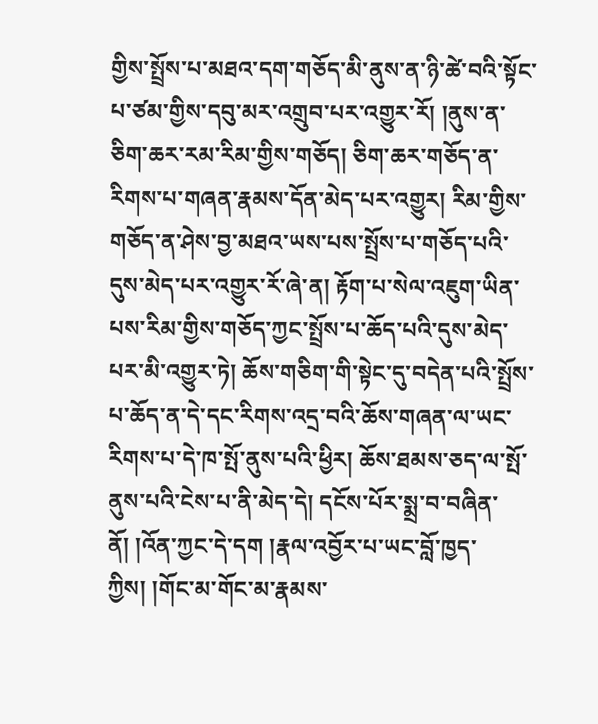གྱིས་སྤྲོས་པ་མཐའ་དག་གཅོད་མི་ནུས་ན་ཉི་ཚེ་བའི་སྟོང་པ་ཙམ་གྱིས་དབུ་མར་འགྲུབ་པར་འགྱུར་རོ། །ནུས་ན་ཅིག་ཆར་རམ་རིམ་གྱིས་གཅོད། ཅིག་ཆར་གཅོད་ན་རིགས་པ་གཞན་རྣམས་དོན་མེད་པར་འགྱུར། རིམ་གྱིས་གཅོད་ན་ཤེས་བྱ་མཐའ་ཡས་པས་སྤྲོས་པ་གཅོད་པའི་དུས་མེད་པར་འགྱུར་རོ་ཞེ་ན། རྟོག་པ་སེལ་འཇུག་ཡིན་པས་རིམ་གྱིས་གཅོད་ཀྱང་སྤྲོས་པ་ཆོད་པའི་དུས་མེད་པར་མི་འགྱུར་ཏེ། ཆོས་གཅིག་གི་སྟེང་དུ་བདེན་པའི་སྤྲོས་པ་ཆོད་ན་དེ་དང་རིགས་འདྲ་བའི་ཆོས་གཞན་ལ་ཡང་རིགས་པ་དེ་ཁ་སྤོ་ནུས་པའི་ཕྱིར། ཆོས་ཐམས་ཅད་ལ་སྤོ་ནུས་པའི་ངེས་པ་ནི་མེད་དེ། དངོས་པོར་སྨྲ་བ་བཞིན་ནོ། །འོན་ཀྱང་དེ་དག །རྣལ་འབྱོར་པ་ཡང་བློ་ཁྱད་ཀྱིས། །གོང་མ་གོང་མ་རྣམས་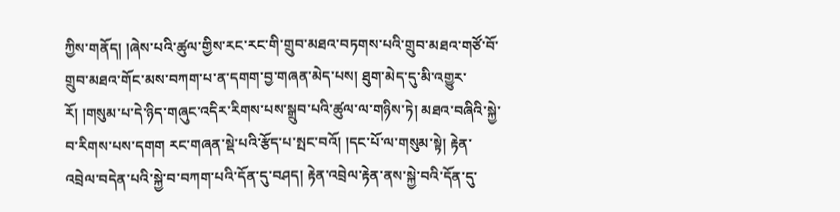ཀྱིས་གནོད། །ཞེས་པའི་ཚུལ་གྱིས་རང་རང་གི་གྲུབ་མཐའ་བཏགས་པའི་གྲུབ་མཐའ་གཙོ་བོ་གྲུབ་མཐའ་གོང་མས་བཀག་པ་ན་དགག་བྱ་གཞན་མེད་པས། ཐུག་མེད་དུ་མི་འགྱུར་རོ། །གསུམ་པ་དེ་ཉིད་གཞུང་འདིར་རིགས་པས་སྒྲུབ་པའི་ཚུལ་ལ་གཉིས་ཏེ། མཐའ་བཞིའི་སྐྱེ་བ་རིགས་པས་དགག རང་གཞན་སྡེ་པའི་རྩོད་པ་སྤང་བའོ། །དང་པོ་ལ་གསུམ་སྟེ། རྟེན་འབྲེལ་བདེན་པའི་སྐྱེ་བ་བཀག་པའི་དོན་དུ་བཤད། རྟེན་འབྲེལ་རྟེན་ནས་སྐྱེ་བའི་དོན་དུ་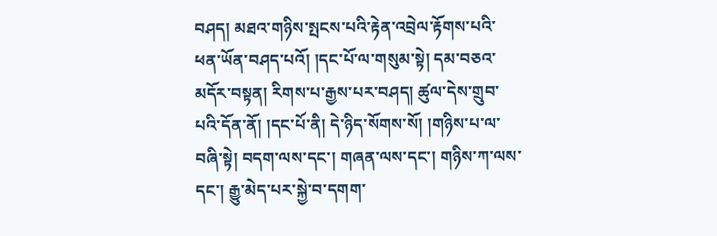བཤད། མཐའ་གཉིས་སྤངས་པའི་རྟེན་འབྲེལ་རྟོགས་པའི་ཕན་ཡོན་བཤད་པའོ། །དང་པོ་ལ་གསུམ་སྟེ། དམ་བཅའ་མདོར་བསྟན། རིགས་པ་རྒྱས་པར་བཤད། ཚུལ་དེས་གྲུབ་པའི་དོན་ནོ། །དང་པོ་ནི། དེ་ཉིད་སོགས་སོ། །གཉིས་པ་ལ་བཞི་སྟེ། བདག་ལས་དང་། གཞན་ལས་དང་། གཉིས་ཀ་ལས་དང་། རྒྱུ་མེད་པར་སྐྱེ་བ་དགག་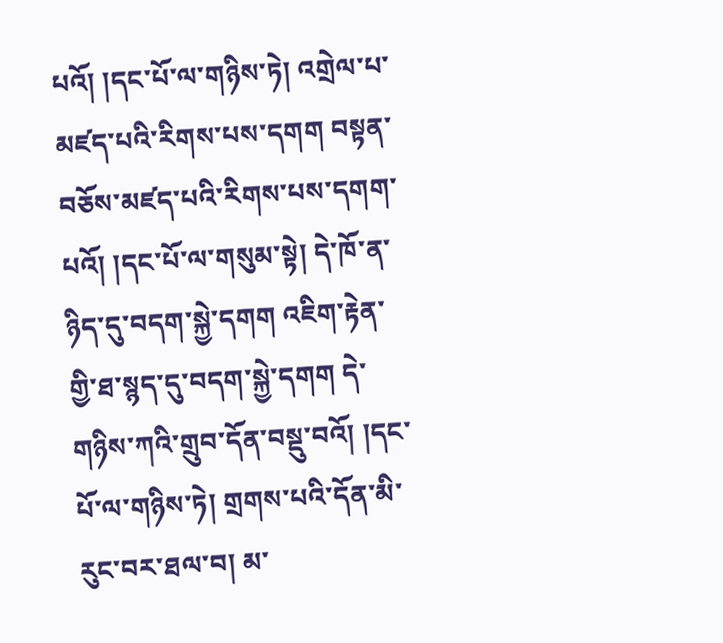པའོ། །དང་པོ་ལ་གཉིས་ཏེ། འགྲེལ་པ་མཛད་པའི་རིགས་པས་དགག བསྟན་བཅོས་མཛད་པའི་རིགས་པས་དགག་པའོ། །དང་པོ་ལ་གསུམ་སྟེ། དེ་ཁོ་ན་ཉིད་དུ་བདག་སྐྱེ་དགག འཇིག་རྟེན་གྱི་ཐ་སྙད་དུ་བདག་སྐྱེ་དགག དེ་གཉིས་ཀའི་གྲུབ་དོན་བསྡུ་བའོ། །དང་པོ་ལ་གཉིས་ཏེ། གྲགས་པའི་དོན་མི་རུང་བར་ཐལ་བ། མ་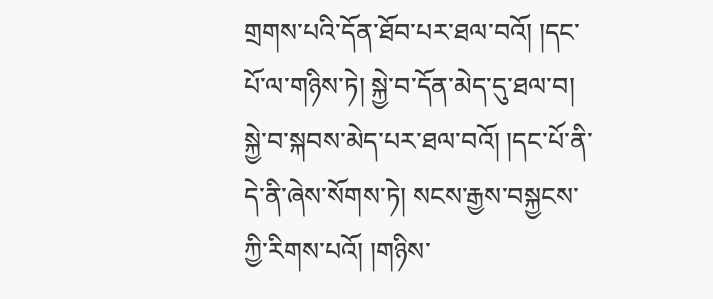གྲགས་པའི་དོན་ཐོབ་པར་ཐལ་བའོ། །དང་པོ་ལ་གཉིས་ཏེ། སྐྱེ་བ་དོན་མེད་དུ་ཐལ་བ། སྐྱེ་བ་སྐབས་མེད་པར་ཐལ་བའོ། །དང་པོ་ནི་དེ་ནི་ཞེས་སོགས་ཏེ། སངས་རྒྱས་བསྐྱངས་ཀྱི་རིགས་པའོ། །གཉིས་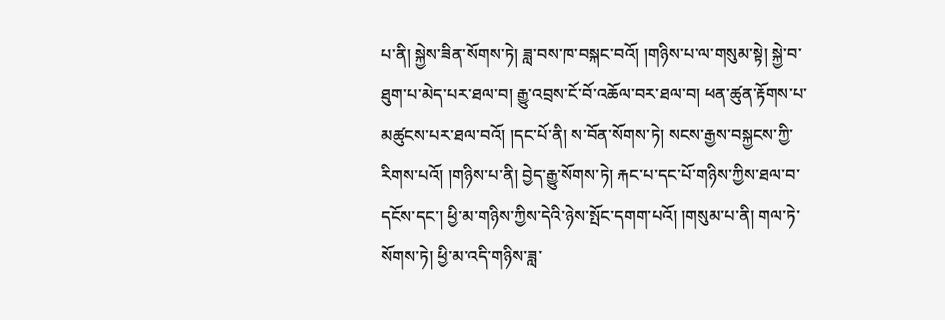པ་ནི། སྐྱེས་ཟིན་སོགས་ཏེ། ཟླ་བས་ཁ་བསྐང་བའོ། །གཉིས་པ་ལ་གསུམ་སྟེ། སྐྱེ་བ་ཐུག་པ་མེད་པར་ཐལ་བ། རྒྱུ་འབྲས་ངོ་བོ་འཆོལ་བར་ཐལ་བ། ཕན་ཚུན་རྟོགས་པ་མཚུངས་པར་ཐལ་བའོ། །དང་པོ་ནི། ས་བོན་སོགས་ཏེ། སངས་རྒྱས་བསྐྱངས་ཀྱི་རིགས་པའོ། །གཉིས་པ་ནི། བྱེད་རྒྱུ་སོགས་ཏེ། རྐང་པ་དང་པོ་གཉིས་ཀྱིས་ཐལ་བ་དངོས་དང་། ཕྱི་མ་གཉིས་ཀྱིས་དེའི་ཉེས་སྤོང་དགག་པའོ། །གསུམ་པ་ནི། གལ་ཏེ་སོགས་ཏེ། ཕྱི་མ་འདི་གཉིས་ཟླ་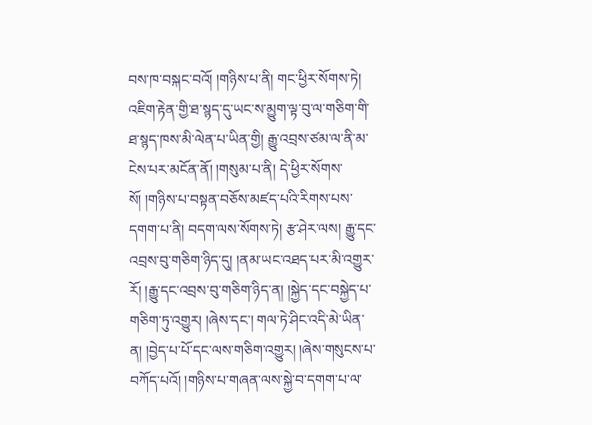བས་ཁ་བསྐང་བའོ། །གཉིས་པ་ནི། གང་ཕྱིར་སོགས་ཏེ། འཇིག་རྟེན་གྱི་ཐ་སྙད་དུ་ཡང་ས་མྱུག་ལྟ་བུ་ལ་གཅིག་གི་ཐ་སྙད་ཁས་མི་ལེན་པ་ཡིན་གྱི། རྒྱུ་འབྲས་ཙམ་ལ་ནི་མ་ངེས་པར་མངོན་ནོ། །གསུམ་པ་ནི། དེ་ཕྱིར་སོགས་སོ། །གཉིས་པ་བསྟན་བཅོས་མཛད་པའི་རིགས་པས་དགག་པ་ནི། བདག་ལས་སོགས་ཏེ། རྩ་ཤེར་ལས། རྒྱུ་དང་འབྲས་བུ་གཅིག་ཉིད་དུ། །ནམ་ཡང་འཐད་པར་མི་འགྱུར་རོ། །རྒྱུ་དང་འབྲས་བུ་གཅིག་ཉིད་ན། །སྐྱེད་དང་བསྐྱེད་པ་གཅིག་ཏུ་འགྱུར། །ཞེས་དང་། གལ་ཏེ་ཤིང་འདི་མེ་ཡིན་ན། །བྱེད་པ་པོ་དང་ལས་གཅིག་འགྱུར། །ཞེས་གསུངས་པ་བཀོད་པའོ། །གཉིས་པ་གཞན་ལས་སྐྱེ་བ་དགག་པ་ལ་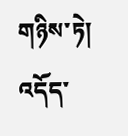གཉིས་ཏེ། འདོད་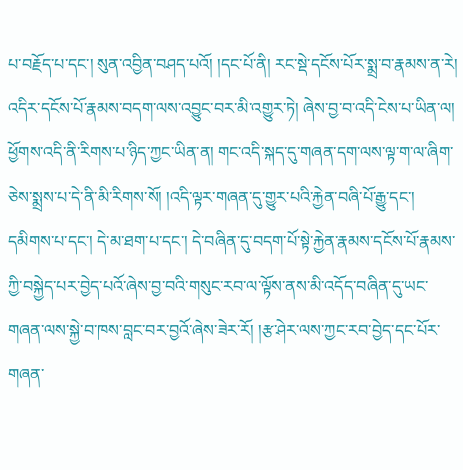པ་བརྗོད་པ་དང་། སུན་འབྱིན་བཤད་པའོ། །དང་པོ་ནི། རང་སྡེ་དངོས་པོར་སྨྲ་བ་རྣམས་ན་རེ། འདིར་དངོས་པོ་རྣམས་བདག་ལས་འབྱུང་བར་མི་འགྱུར་ཏེ། ཞེས་བྱ་བ་འདི་ངེས་པ་ཡིན་ལ། ཕྱོགས་འདི་ནི་རིགས་པ་ཉིད་ཀྱང་ཡིན་ན། གང་འདི་སྐད་དུ་གཞན་དག་ལས་ལྟ་ག་ལ་ཞིག་ཅེས་སྨྲས་པ་དེ་ནི་མི་རིགས་སོ། །འདི་ལྟར་གཞན་དུ་གྱུར་པའི་རྐྱེན་བཞི་པོ་རྒྱུ་དང་། དམིགས་པ་དང་། དེ་མ་ཐག་པ་དང་། དེ་བཞིན་དུ་བདག་པོ་སྟེ་རྐྱེན་རྣམས་དངོས་པོ་རྣམས་ཀྱི་བསྐྱེད་པར་བྱེད་པའོ་ཞེས་བྱ་བའི་གསུང་རབ་ལ་ལྟོས་ནས་མི་འདོད་བཞིན་དུ་ཡང་གཞན་ལས་སྐྱེ་བ་ཁས་བླང་བར་བྱའོ་ཞེས་ཟེར་རོ། །རྩ་ཤེར་ལས་ཀྱང་རབ་བྱེད་དང་པོར་གཞན་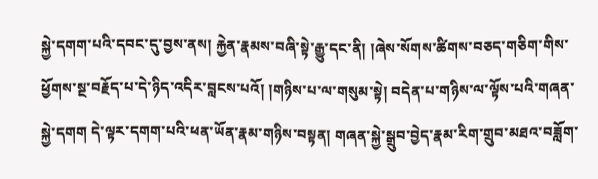སྐྱེ་དགག་པའི་དབང་དུ་བྱས་ནས། རྐྱེན་རྣམས་བཞི་སྟེ་རྒྱུ་དང་ནི། །ཞེས་སོགས་ཚིགས་བཅད་གཅིག་གིས་ཕྱོགས་སྔ་བརྗོད་པ་དེ་ཉིད་འདིར་བླངས་པའོ། །གཉིས་པ་ལ་གསུམ་སྟེ། བདེན་པ་གཉིས་ལ་ལྟོས་པའི་གཞན་སྐྱེ་དགག དེ་ལྟར་དགག་པའི་ཕན་ཡོན་རྣམ་གཉིས་བསྟན། གཞན་སྐྱེ་སྒྲུབ་བྱེད་རྣམ་རིག་གྲུབ་མཐའ་བཟློག་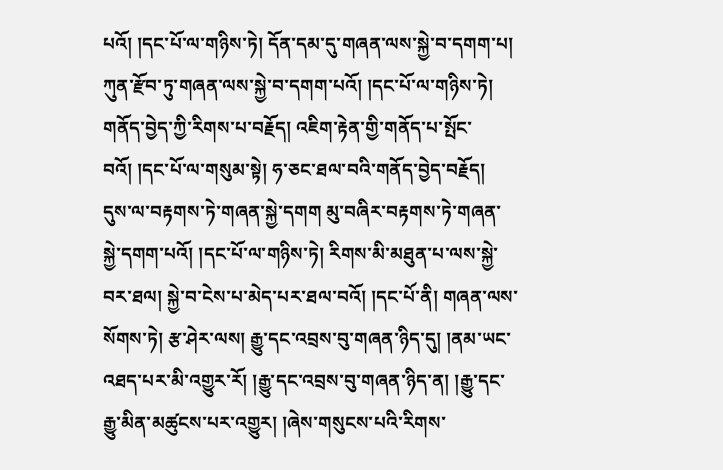པའོ། །དང་པོ་ལ་གཉིས་ཏེ། དོན་དམ་དུ་གཞན་ལས་སྐྱེ་བ་དགག་པ། ཀུན་རྫོབ་ཏུ་གཞན་ལས་སྐྱེ་བ་དགག་པའོ། །དང་པོ་ལ་གཉིས་ཏེ། གནོད་བྱེད་ཀྱི་རིགས་པ་བརྗོད། འཇིག་རྟེན་གྱི་གནོད་པ་སྤོང་བའོ། །དང་པོ་ལ་གསུམ་སྟེ། ཧ་ཅང་ཐལ་བའི་གནོད་བྱེད་བརྗོད། དུས་ལ་བརྟགས་ཏེ་གཞན་སྐྱེ་དགག མུ་བཞིར་བརྟགས་ཏེ་གཞན་སྐྱེ་དགག་པའོ། །དང་པོ་ལ་གཉིས་ཏེ། རིགས་མི་མཐུན་པ་ལས་སྐྱེ་བར་ཐལ། སྐྱེ་བ་ངེས་པ་མེད་པར་ཐལ་བའོ། །དང་པོ་ནི། གཞན་ལས་སོགས་ཏེ། རྩ་ཤེར་ལས། རྒྱུ་དང་འབྲས་བུ་གཞན་ཉིད་དུ། །ནམ་ཡང་འཐད་པར་མི་འགྱུར་རོ། །རྒྱུ་དང་འབྲས་བུ་གཞན་ཉིད་ན། །རྒྱུ་དང་རྒྱུ་མིན་མཚུངས་པར་འགྱུར། །ཞེས་གསུངས་པའི་རིགས་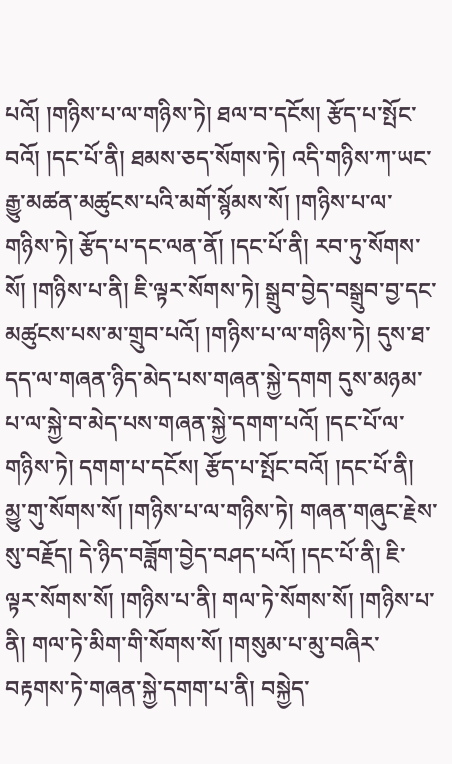པའོ། །གཉིས་པ་ལ་གཉིས་ཏེ། ཐལ་བ་དངོས། རྩོད་པ་སྤོང་བའོ། །དང་པོ་ནི། ཐམས་ཅད་སོགས་ཏེ། འདི་གཉིས་ཀ་ཡང་རྒྱུ་མཚན་མཚུངས་པའི་མགོ་སྙོམས་སོ། །གཉིས་པ་ལ་གཉིས་ཏེ། རྩོད་པ་དང་ལན་ནོ། །དང་པོ་ནི། རབ་ཏུ་སོགས་སོ། །གཉིས་པ་ནི། ཇི་ལྟར་སོགས་ཏེ། སྒྲུབ་བྱེད་བསྒྲུབ་བྱ་དང་མཚུངས་པས་མ་གྲུབ་པའོ། །གཉིས་པ་ལ་གཉིས་ཏེ། དུས་ཐ་དད་ལ་གཞན་ཉིད་མེད་པས་གཞན་སྐྱེ་དགག དུས་མཉམ་པ་ལ་སྐྱེ་བ་མེད་པས་གཞན་སྐྱེ་དགག་པའོ། །དང་པོ་ལ་གཉིས་ཏེ། དགག་པ་དངོས། རྩོད་པ་སྤོང་བའོ། །དང་པོ་ནི། མྱུ་གུ་སོགས་སོ། །གཉིས་པ་ལ་གཉིས་ཏེ། གཞན་གཞུང་རྗེས་སུ་བརྗོད། དེ་ཉིད་བཟློག་བྱེད་བཤད་པའོ། །དང་པོ་ནི། ཇི་ལྟར་སོགས་སོ། །གཉིས་པ་ནི། གལ་ཏེ་སོགས་སོ། །གཉིས་པ་ནི། གལ་ཏེ་མིག་གི་སོགས་སོ། །གསུམ་པ་མུ་བཞིར་བརྟགས་ཏེ་གཞན་སྐྱེ་དགག་པ་ནི། བསྐྱེད་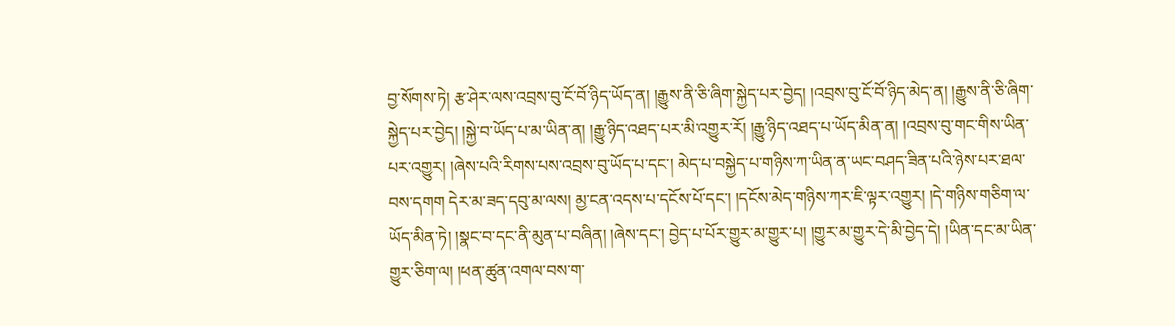བྱ་སོགས་ཏེ། རྩ་ཤེར་ལས་འབྲས་བུ་ངོ་བོ་ཉིད་ཡོད་ན། །རྒྱུས་ནི་ཅི་ཞིག་སྐྱེད་པར་བྱེད། །འབྲས་བུ་ངོ་བོ་ཉིད་མེད་ན། །རྒྱུས་ནི་ཅི་ཞིག་སྐྱེད་པར་བྱེད། །སྐྱེ་བ་ཡོད་པ་མ་ཡིན་ན། །རྒྱུ་ཉིད་འཐད་པར་མི་འགྱུར་རོ། །རྒྱུ་ཉིད་འཐད་པ་ཡོད་མིན་ན། །འབྲས་བུ་གང་གིས་ཡིན་པར་འགྱུར། །ཞེས་པའི་རིགས་པས་འབྲས་བུ་ཡོད་པ་དང་། མེད་པ་བསྐྱེད་པ་གཉིས་ཀ་ཡིན་ན་ཡང་བཤད་ཟིན་པའི་ཉེས་པར་ཐལ་བས་དགག དེར་མ་ཟད་དབུ་མ་ལས། མྱ་ངན་འདས་པ་དངོས་པོ་དང་། །དངོས་མེད་གཉིས་ཀར་ཇི་ལྟར་འགྱུར། །དེ་གཉིས་གཅིག་ལ་ཡོད་མིན་ཏེ། །སྣང་བ་དང་ནི་མུན་པ་བཞིན། །ཞེས་དང་། བྱེད་པ་པོར་གྱུར་མ་གྱུར་པ། །གྱུར་མ་གྱུར་དེ་མི་བྱེད་དེ། །ཡིན་དང་མ་ཡིན་གྱུར་ཅིག་ལ། །ཕན་ཚུན་འགལ་བས་ག་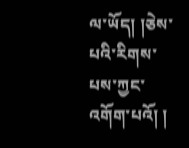ལ་ཡོད། །ཅེས་པའི་རིགས་པས་ཀྱང་འགོག་པའོ། །